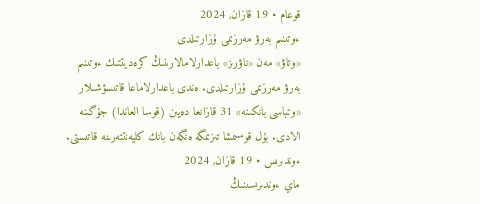قوعام • 19 قازان, 2024
ءوتىنىم بەرۋ مەرزىمى ۇزارتىلدى
«وتاۋ» مەن «ناۋرىز» باعدارلامالارىنىڭ كرەديتتىك ءوتىنىم بەرۋ مەرزىمى ۇزارتىلدى. ەندى باعدارلاماعا قاتىسۋشىلار «وتباسى بانكىنە» 31 قازانعا دەيىن (قوسا العاندا) جۇگىنە الادى. بۇل قوسىمشا تىزىمگە ەنگەن بانك كليەنتتەرىنە قاتىستى.
ءوندىرىس • 19 قازان, 2024
ماي ءوندىرىسىنىڭ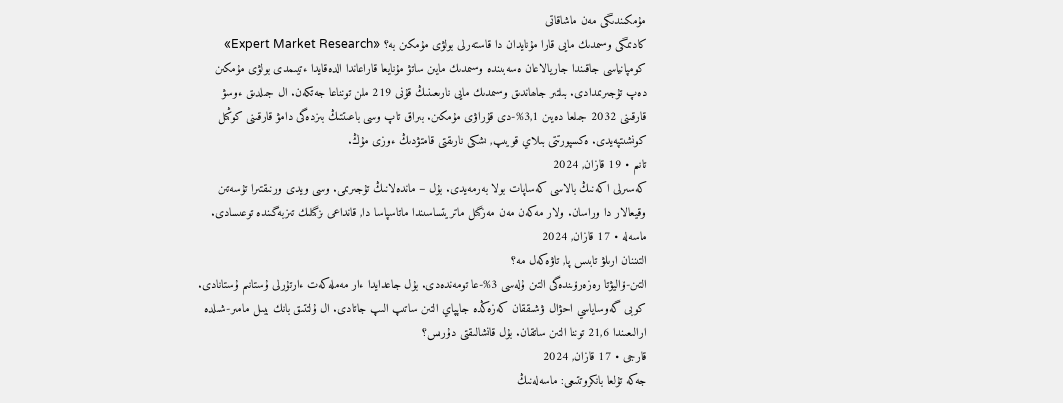مۇمكىندىگى مەن ماشاقاتى
كادىمگى وسىمدىك مايى قارا مۇنايدان دا قاستەرلى بولۋى مۇمكىن بە؟ «Expert Market Research» كومپانياسى جاقىندا جاريالاعان ەسەبىندە وسىمدىك مايىن ساتۋ مۇنايعا قاراعاندا الدەقايدا ءتيىمدى بولۋى مۇمكىن دەپ تۇجىرىمدادى. بىلتىر جاھاندىق وسىمدىك مايى نارىعىنىڭ قۇنى 219 ملن تونناعا جەتكەن. ال جىلدىق ءوسۋ قارقىنى 2032 جىلعا دەيىن 3,1%-دى قۇراۋى مۇمكىن. بىراق تاپ وسى باعىتتىڭ بىزدەگى دامۋ قارقىنى كوڭىل كونشىتپەيدى. ەكسپورتتى بىلاي قويىپ, ىشكى نارىقتى قامتۋدىڭ ءوزى مۇڭ.
تانىم • 19 قازان, 2024
كەسىرلى اكەنىڭ بالاسى كەساپات بولا بەرمەيدى. بۇل – ماندەلانىڭ تۇجىرىمى. وسى ويدى ورنىقتىرا تۇسەتىن وقيعالار دا وراسان. ولار مەكەن مەن مەزگىل ماتريتساسىندا ماتاسپاسا دا, قانداعى ىزگىلىك تىزبەگىندە توعىسادى.
ماسەلە • 17 قازان, 2024
التىننان ارىلۋ تابىس پا, تاۋەكەل مە؟
التىن-ۆاليۋتا رەزەرۆىندەگى التىن ۇلەسى 3%-عا تومەندەدى. بۇل جاعدايدا ءار مەملەكەت ءارتۇرلى ۇستانىم ۇستانادى. كوبى گەوساياسي احۋال ۋشىققان كەزەڭدە جاپپاي التىن ساتىپ الىپ جاتادى. ال ۇلتتىق بانك بيىل مامىر-شىلدە ارالىعىندا 21,6 توننا التىن ساتقان. بۇل قانشالىقتى دۇرىس؟
قارجى • 17 قازان, 2024
جەكە تۇلعا بانكروتتىعى: ماسەلەنىڭ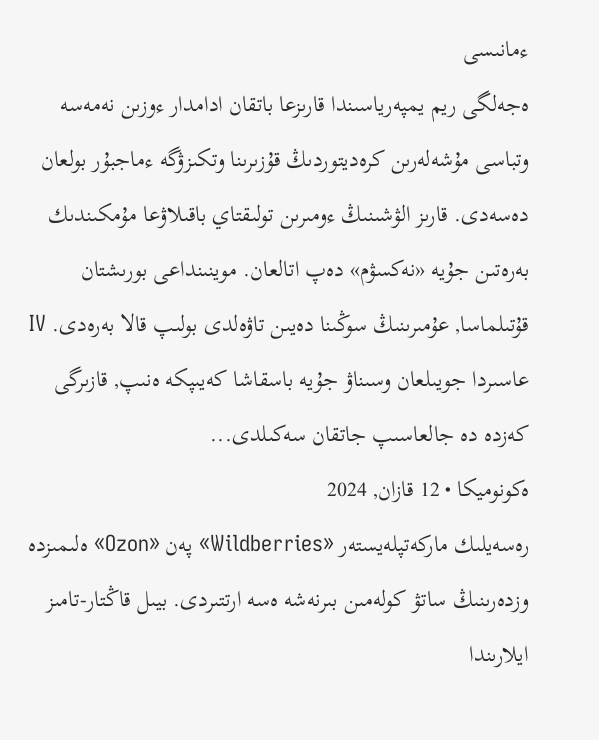ءمانىسى
ەجەلگى ريم يمپەرياسىندا قارىزعا باتقان ادامدار ءوزىن نەمەسە وتباسى مۇشەلەرىن كرەديتوردىڭ قۇزىرىنا وتكىزۋگە ءماجبۇر بولعان دەسەدى. قارىز الۋشىنىڭ ءومىرىن تولىقتاي باقىلاۋعا مۇمكىندىك بەرەتىن جۇيە «نەكسۋم» دەپ اتالعان. موينىنداعى بورىشتان قۇتىلماسا, عۇمىرىنىڭ سوڭىنا دەيىن تاۋەلدى بولىپ قالا بەرەدى. IV عاسىردا جويىلعان وسىناۋ جۇيە باسقاشا كەيىپكە ەنىپ, قازىرگى كەزدە دە جالعاسىپ جاتقان سەكىلدى...
ەكونوميكا • 12 قازان, 2024
رەسەيلىك ماركەتپلەيستەر «Wildberries» پەن «Ozon» ەلىمىزدە وزدەرىنىڭ ساتۋ كولەمىن بىرنەشە ەسە ارتتىردى. بيىل قاڭتار-تامىز ايلارىندا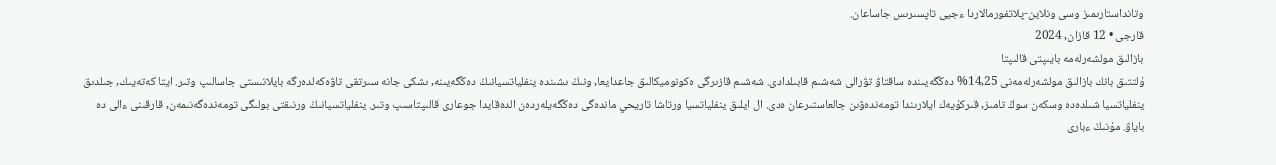وتانداستارىمىز وسى ونلاين-پلاتفورمالاردا ءجيى تاپسىرىس جاساعان.
قارجى • 12 قازان, 2024
بازالىق مولشەرلەمە بايىپتى قالىپتا
ۇلتتىق بانك بازالىق مولشەرلەمەنى 14,25% دەڭگەيىندە ساقتاۋ تۋرالى شەشىم قابىلدادى. شەشىم قازىرگى ەكونوميكالىق جاعدايعا, ونىڭ ىشىندە ينفلياتسيانىڭ دەڭگەيىنە, ىشكى جانە سىرتقى تاۋەكەلدەرگە بايلانىستى جاسالىپ وتىر. ايتا كەتەيىك, جىلدىق ينفلياتسيا شىلدەدە وسكەن سوڭ تامىز, قىركۇيەك ايلارىندا تومەندەۋىن جالعاستىرعان ەدى. ال ايلىق ينفلياتسيا ورتاشا تاريحي ماندەگى دەڭگەيلەردەن الدەقايدا جوعارى قالىپتاسىپ وتىر. ينفلياتسيانىڭ ورنىقتى بولىگى تومەندەگەنىمەن, قارقىنى ءالى دە باياۋ. مۇنىڭ ءبارى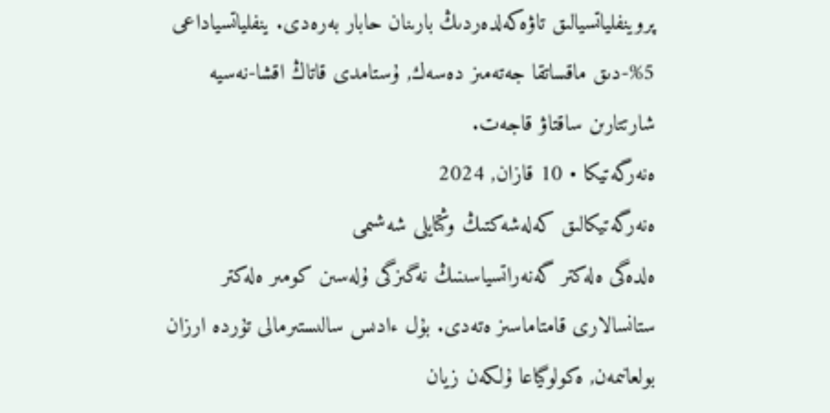پروينفلياتسيالىق تاۋەكەلدەردىڭ بارىنان حابار بەرەدى. ينفلياتسياداعى 5%-دىق ماقساتقا جەتەمىز دەسەك, ۇستامدى قاتاڭ اقشا-نەسيە شارتتارىن ساقتاۋ قاجەت.
ەنەرگەتيكا • 10 قازان, 2024
ەنەرگەتيكالىق كەلەشەكتىڭ وڭتايلى شەشىمى
ەلدەگى ەلەكتر گەنەراتسياسىنىڭ نەگىزگى ۇلەسىن كومىر ەلەكتر ستانسالارى قامتاماسىز ەتەدى. بۇل ءادىس سالىستىرمالى تۇردە ارزان بولعانىمەن, ەكولوگياعا ۇلكەن زيان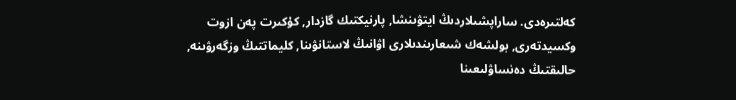كەلتىرەدى. ساراپشىلاردىڭ ايتۋىنشا, پارنيكتىك گازدار, كۇكىرت پەن ازوت وكسيدتەرى, بولشەك شىعارىندىلارى اۋانىڭ لاستانۋىنا, كليماتتىڭ وزگەرۋىنە, حالىقتىڭ دەنساۋلىعىنا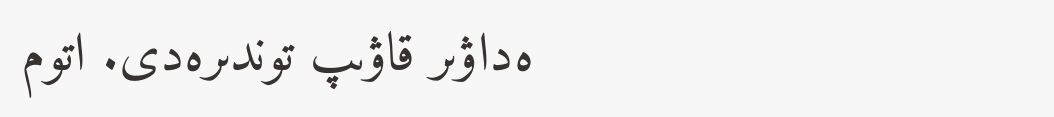ەداۋىر قاۋىپ توندىرەدى. اتوم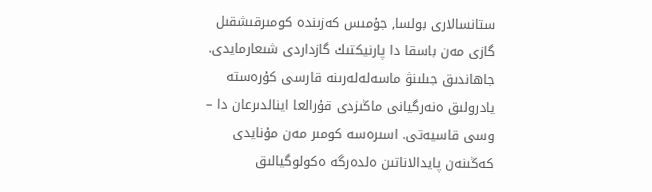ستانسالارى بولسا, جۇمىس كەزىندە كومىرقىشقىل گازى مەن باسقا دا پارنيكتىك گازداردى شىعارمايدى. جاھاندىق جىلىنۋ ماسەلەلەرىنە قارسى كۇرەستە يادرولىق ەنەرگيانى ماڭىزدى قۇرالعا اينالدىرعان دا – وسى قاسيەتى. اسىرەسە كومىر مەن مۇنايدى كەڭىنەن پايدالاناتىن ەلدەرگە ەكولوگيالىق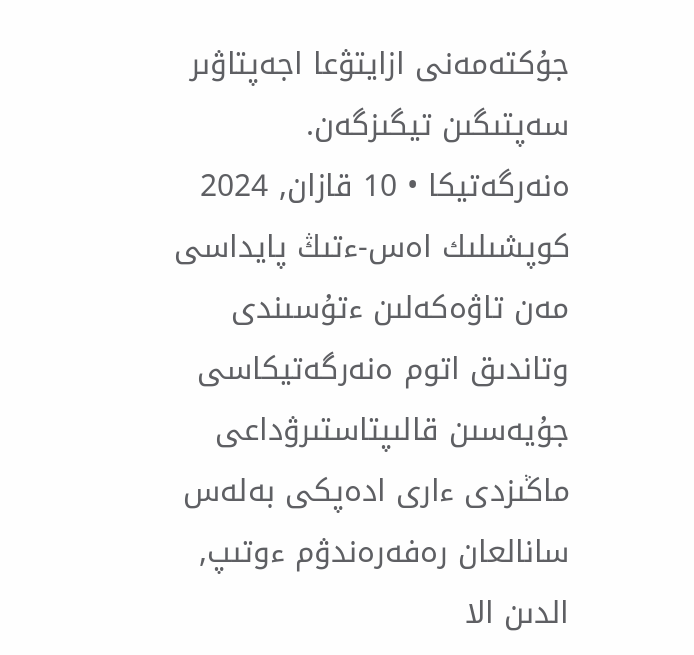جۇكتەمەنى ازايتۋعا اجەپتاۋىر سەپتىگىن تيگىزگەن.
ەنەرگەتيكا • 10 قازان, 2024
كوپشىلىك اەس-ءتىڭ پايداسى مەن تاۋەكەلىن ءتۇسىندى
وتاندىق اتوم ەنەرگەتيكاسى جۇيەسىن قالىپتاستىرۋداعى ماڭىزدى ءارى ادەپكى بەلەس سانالعان رەفەرەندۋم ءوتىپ, الدىن الا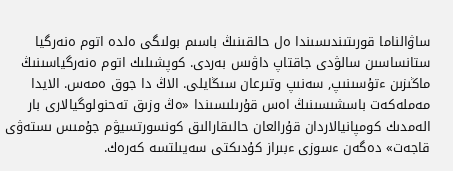ساۋالناما قورىتىندىسىندا ەل حالقىنىڭ باسىم بولىگى ەلدە اتوم ەنەرگيا ستانساسىن سالۋدى جاقتاپ داۋىس بەردى. كوپشىلىك اتوم ەنەرگياسىنىڭ ماڭىزىن ءتۇسىنىپ, سەنىپ وتىرعان سىڭايلى. الاڭ دا جوق ەمەس. الايدا مەملەكەت باسشىسىنىڭ اەس قۇرىلىسىندا «ەڭ وزىق تەحنولوگيالارى بار الەمدىك كومپانيالاردان قۇرالعان حالىقارالىق كونسورتسيۋم جۇمىس ىستەۋى قاجەت» دەگەن ءسوزى ءبىراز كۇدىكتى سەيىلتسە كەرەك.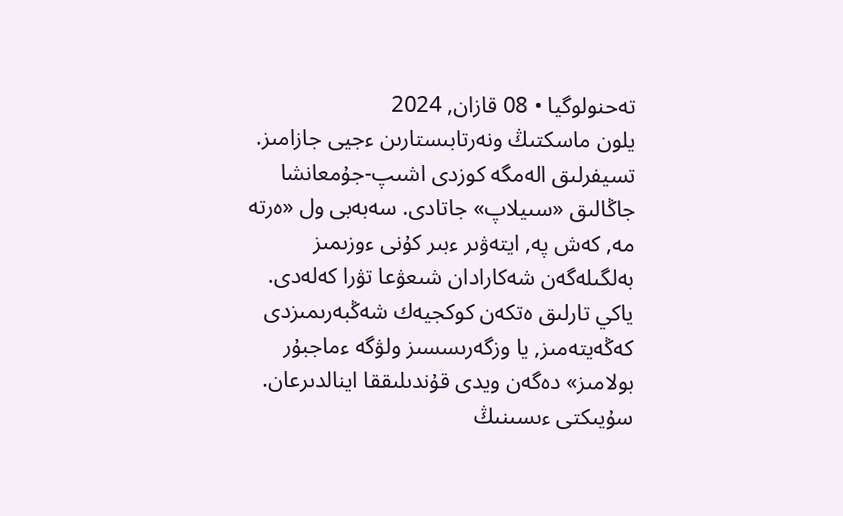تەحنولوگيا • 08 قازان, 2024
يلون ماسكتىڭ ونەرتابىستارىن ءجيى جازامىز. تسيفرلىق الەمگە كوزدى اشىپ-جۇمعانشا جاڭالىق «سىيلاپ» جاتادى. سەبەبى ول «ەرتە مە, كەش پە, ايتەۋىر ءبىر كۇنى ءوزىمىز بەلگىلەگەن شەكارادان شىعۋعا تۋرا كەلەدى. ياكي تارلىق ەتكەن كوكجيەك شەڭبەرىمىزدى كەڭەيتەمىز, يا وزگەرىسسىز ولۋگە ءماجبۇر بولامىز» دەگەن ويدى قۇندىلىققا اينالدىرعان. سۇيىكتى ءىسىنىڭ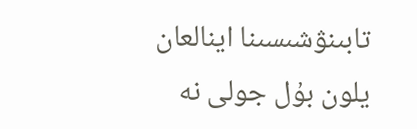تابىنۋشىسىنا اينالعان يلون بۇل جولى نە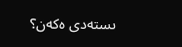ىستەدى ەكەن؟